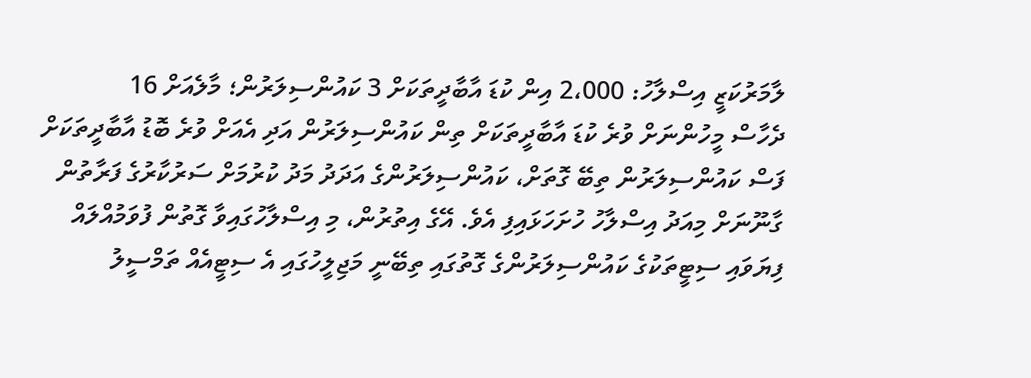ލާމަރުކަޒީ އިސްލާހު: 2،000 އިން ކުޑަ އާބާދީތަކަށް 3 ކައުންސިލަރުން؛ މާލެއަށް 16
ދެހާސް މީހުންނަށް ވުރެ ކުޑަ އާބާދީތަކަށް ތިން ކައުންސިލަރުން އަދި އެއަށް ވުރެ ބޮޑު އާބާދީތަކަށް ފަސް ކައުންސިލަރުން ތިބޭ ގޮތަށް، ކައުންސިލަރުންގެ އަދަދު މަދު ކުރުމަށް ސަރުކާރުގެ ފަރާތުން ގާނޫނަށް މިއަދު އިސްލާހު ހުށަހަޅައިފި އެވެ. އޭގެ އިތުރުން، މި އިސްލާހުގައިވާ ގޮތުން ފުވަމުއްލައް ފިޔަވައި ސިޓީތަކުގެ ކައުންސިލަރުންގެ ގޮތުގައި ތިބޭނީ މަޖިލީހުގައި އެ ސިޓީއެއް ތަމްސީލު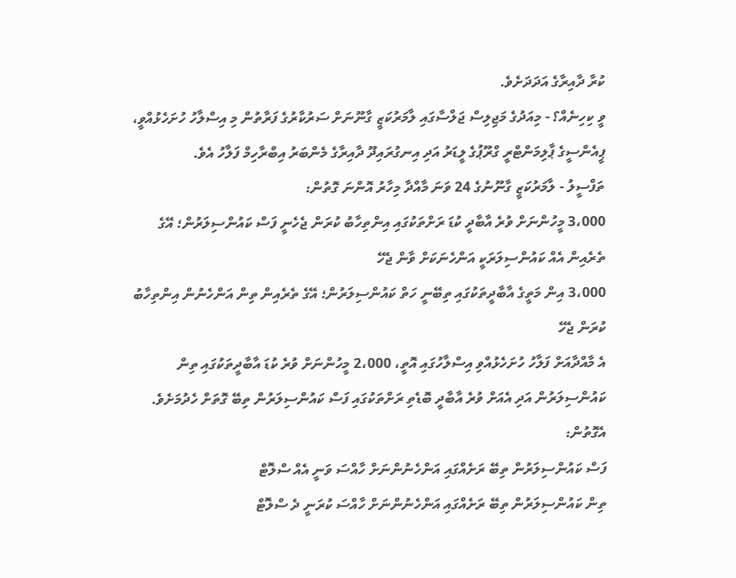ކުރާ ދާއިރާގެ އަދަދަށެވެ.
ވީ ކިހިނެއް؟ - މިއަދުގެ މަޖިލިސް ޖަލްސާގައި ލާމަރުކަޒީ ގާނޫނަށް ސަރުކާރުގެ ފަރާތުން މި އިސްލާހު ހުށަހެޅުއްވީ، ޕީއެންސީގެ ޕާލިމަންޓްރީ ގްރޫޕުގެ ލީޑަރު އަދި އިނގުރައިދޫ ދާއިރާގެ މެންބަރު އިބްރާހިމް ފަލާހު އެވެ.
ތަފްސީލު - ލާމަރުކަޒީ ގާނޫނުގެ 24 ވަނަ މާއްދާ މިހާރު އޮންނަ ގޮތުން:
3،000 މީހުންނަށް ވުރެ އާބާދީ ކުޑަ ރަށްތަކުގައި އިންތިހާބު ކުރަން ޖެހެނީ ފަސް ކައުންސިލަރުން؛ އޭގެ ތެރެއިން އެއް ކައުންސިލަރަކީ އަންހެނަކަށް ވާން ޖެހޭ
3،000 އިން މަތީގެ އާބާދީތަކުގައި ތިބޭނީ ހަތް ކައުންސިލަރުން؛ އޭގެ ތެރެއިން ތިން އަންހެނުން އިންތިހާބު ކުރަން ޖެހޭ
އެ މާއްދާއަށް ފަލާހު ހުށަހެޅުއްވި އިސްލާހުގައި އޮތީ، 2،000 މީހުންނަށް ވުރެ ކުޑަ އާބާދީތަކުގައި ތިން ކައުންސިލަރުން އަދި އެއަށް ވުރެ އާބާދީ ބޮޑެތި ރަށްތަކުގައި ފަސް ކައުންސިލަރުން ތިބޭ ގޮތަށް ހެދުމަށެވެ. އެގޮތުން:
ފަސް ކައުންސިލަރުން ތިބޭ ރަށެއްގައި އަންހެނުންނަށް ހާއްސަ ވަނީ އެއް ސްލޮޓް
ތިން ކައުންސިލަރުން ތިބޭ ރަށެއްގައި އަންހެނުންނަށް ހާއްސަ ކުރަނީ ދެ ސްލޮޓް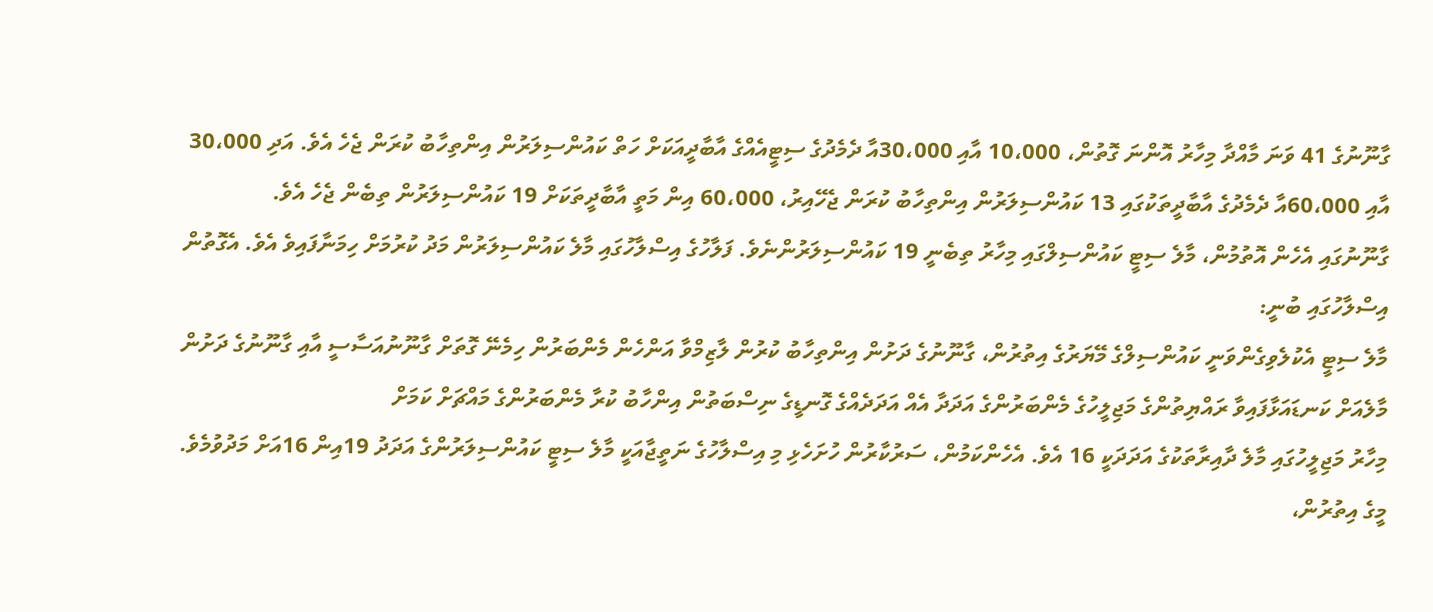ގާނޫނުގެ 41 ވަނަ މާއްދާ މިހާރު އޮންނަ ގޮތުން، 10،000 އާއި 30،000އާ ދެމެދުގެ ސިޓީއެއްގެ އާބާދީއަކަށް ހަތް ކައުންސިލަރުން އިންތިހާބު ކުރަން ޖެހެ އެވެ. އަދި 30،000 އާއި 60،000އާ ދެމެދުގެ އާބާދީތަކުގައި 13 ކައުންސިލަރުން އިންތިހާބު ކުރަން ޖެހޭއިރު، 60،000 އިން މަތީ އާބާދީތަކަށް 19 ކައުންސިލަރުން ތިބެން ޖެހެ އެވެ.
ގާނޫނުގައި އެހެން އޮތުމުން، މާލެ ސިޓީ ކައުންސިލްގައި މިހާރު ތިބެނީ 19 ކައުންސިލަރުންނެވެ. ފަލާހުގެ އިސްލާހުގައި މާލެ ކައުންސިލަރުން މަދު ކުރުމަށް ހިމަނާފައިވެ އެވެ. އެގޮތުން އިސްލާހުގައި ބުނީ:
މާލެ ސިޓީ އެކުލެވިގެންވަނީ ކައުންސިލްގެ މޭޔަރުގެ އިތުރުން، ގާނޫނުގެ ދަށުން އިންތިހާބު ކުރުން ލާޒިމްވާ އަންހެން މެންބަރުން ހިމެނޭ ގޮތަށް ގާނޫނުއަސާސީ އާއި ގާނޫނުގެ ދަށުން މާލެއަށް ކަނޑައަޅާފައިވާ ރައްޔިތުންގެ މަޖިލީހުގެ މެންބަރުންގެ އަދަދާ އެއް އަދަދެއްގެ ގޮނޑީގެ ނިސްބަތުން އިންހާބު ކުރާ މެންބަރުންގެ މައްޗަށް ކަމަށް
މިހާރު މަޖިލީހުގައި މާލެ ދާއިރާތަކުގެ އަދަދަކީ 16 އެވެ. އެހެންކަމުން، ސަރުކާރުން ހުށަހެޅި މި އިސްލާހުގެ ނަތީޖާއަކީ މާލެ ސިޓީ ކައުންސިލަރުންގެ އަދަދު 19އިން 16އަށް މަދުވުމެވެ.
މީގެ އިތުރުން،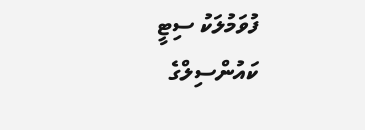ފުވަމުލަކު ސިޓީ ކައުންސިލްގެ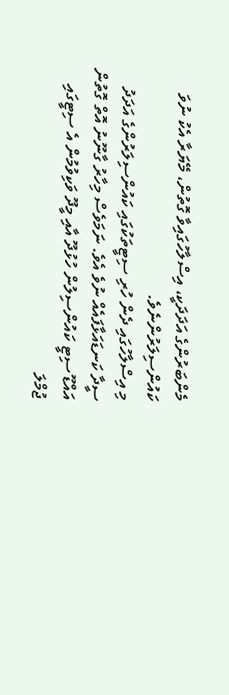މެންބަރުންގެ އަދަދަކީ، އިސްލާހުގައިވާ ގޮތުން، މޭޔަރާ އެކު ނުވަ ކައުންސިލަރުންނެވެ.
މި އިސްލާހުގައި ދެން ހުރި ސިޓީތަކުގައި ކައުންސިލަރުންގެ އަދަދު ސީދާ ކަނޑައަޅާފައެއް ނުވެ އެވެ. ނަމަވެސް މިހާރު ގާނޫނު އޮތް ގޮތުން އައްޑޫ ސިޓީ ކައުންސިލުން ހުޅުދޫ އާއި މީދޫ ވަކިވުމުން އެ ސިޓީގައި ޖުމްލަ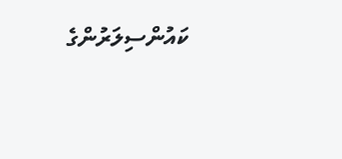ކައުންސިލަރުންގެ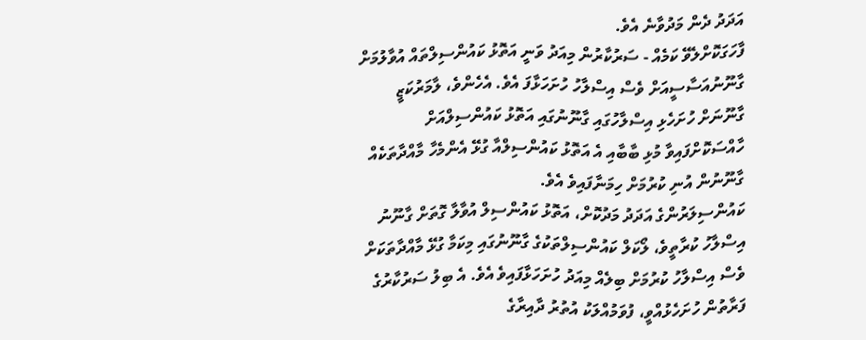އަދަދު ދެން މަދުވާނެ އެވެ.
ފާހަގަކޮށްލެވޭ ކަމެއް - ސަރުކާރުން މިއަދު ވަނީ އަތޮޅު ކައުންސިލްތައް އުވާލުމަށް ގާނޫނުއަސާސީއަށް ވެސް އިސްލާހު ހުށަހަޅާފަ އެވެ. އެހެންވެ، ލާމަރުކަޒީ ގާނޫނަށް ހުށަހެޅި އިސްލާހުގައި ގާނޫނުގައި އަތޮޅު ކައުންސިލްއަށް ހާއްސަކޮށްފައިވާ މުޅި ބާބާއި އެ އަތޮޅު ކައުންސިލްއާ ގުޅޭ އެންމެހާ މާއްދާތަކެއް ގާނޫނުން އުނި ކުރުމަށް ހިމަނާފައިވެ އެވެ.
ކައުންސިލަރުންގެ އަދަދު މަދުކޮށް، އަތޮޅު ކައުންސިލް އުވާލާ ގޮތަށް ގާނޫނު އިސްލާހު ކުރާތީވެ، ލޯކަލް ކައުންސިލްތަކުގެ ގާނޫނުގައި މިކަމާ ގުޅޭ މާއްދާތަކަށް ވެސް އިސްލާހު ކުރުމަށް ބިލެއް މިއަދު ހުށަހަޅާފައިވެ އެވެ. އެ ބިލު ސަރުކާރުގެ ފަރާތުން ހުށަހެޅުއްވީ، ފުވަމުއްލަކު އުތުރު ދާއިރާގެ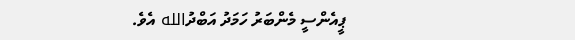ޕީއެންސީ މެންބަރު ހަމަދު އަބްދުالله އެވެ.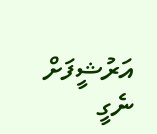އަރުޝީފަށް ނެގީ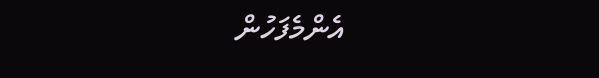އެންމެފަހުން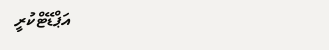އަޕްޑޭޓްކުރީ